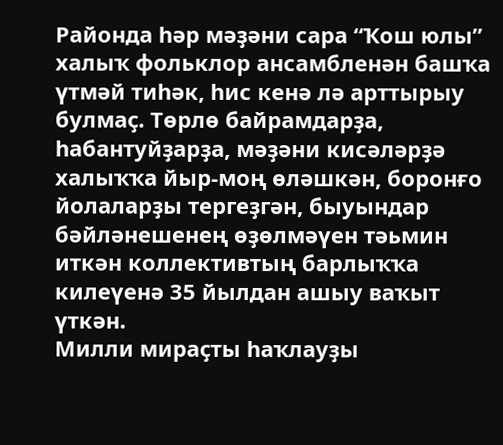Районда һәр мәҙәни сара “Ҡош юлы” халыҡ фольклор ансамбленән башҡа үтмәй тиһәк, һис кенә лә арттырыу булмаҫ. Төрлө байрамдарҙа, һабантуйҙарҙа, мәҙәни кисәләрҙә халыҡҡа йыр-моң өләшкән, боронғо йолаларҙы тергеҙгән, быуындар бәйләнешенең өҙөлмәүен тәьмин иткән коллективтың барлыҡҡа килеүенә 35 йылдан ашыу ваҡыт үткән.
Милли мираҫты һаҡлауҙы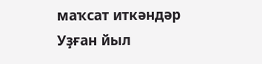маҡсат иткәндәр
Уҙған йыл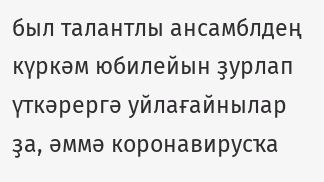был талантлы ансамблдең күркәм юбилейын ҙурлап үткәрергә уйлағайнылар ҙа, әммә коронавирусҡа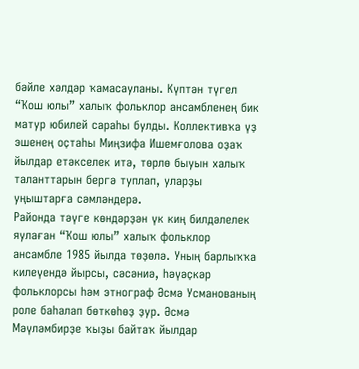бәйле хәлдәр ҡамасауланы. Күптән түгел “Ҡош юлы” халыҡ фольклор ансамбленең бик матур юбилей сараһы булды. Коллективҡа үҙ эшенең оҫтаһы Миңзифа Ишемғолова оҙаҡ йылдар етәкселек итә, төрлө быуын халыҡ таланттарын бергә туплап, уларҙы уңыштарға сәмләндерә.
Районда тәүге көндәрҙән үк киң билдәлелек яулаған “Ҡош юлы” халыҡ фольклор ансамбле 1985 йылда төҙөлә. Уның барлыҡҡа килеүендә йырсы, сәсәниә, һәүәҫкәр фольклорсы һәм этнограф Әсмә Усманованың роле баһалап бөткөһөҙ ҙур. Әсмә Мәүләмбирҙе ҡыҙы байтаҡ йылдар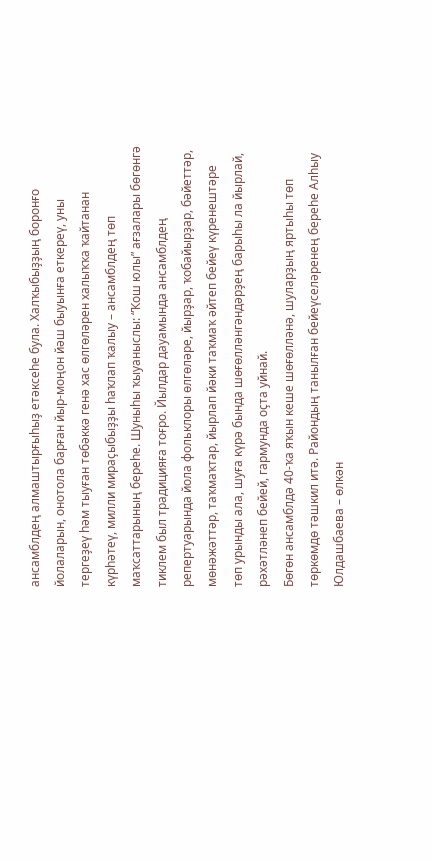ансамблдең алмаштырғыһыҙ етәксеһе була. Халҡыбыҙҙың боронғо йолаларын, онотола барған йыр-моңон йәш быуынға еткереү, уны тергеҙеү һәм тыуған төбәккә генә хас өлгөләрен халыҡҡа ҡайтанан күрһәтеү, милли мираҫыбыҙҙы һаҡлап ҡалыу – ансамблдең төп маҡсаттарының береһе. Шуныһы ҡыуаныслы: “Ҡош юлы” ағзалары бөгөнгә тиклем был традицияға тоғро. Йылдар дауамында ансамблдең репертуарында йола фольклоры өлгөләре, йырҙар, ҡобайырҙар, бәйеттәр, мөнәжәттәр, таҡмаҡтар, йырлап йәки таҡмаҡ әйтеп бейеү күренештәре төп урынды ала, шуға күрә бында шөғөлләнгәндәрҙең барыһы ла йырлай, рәхәтләнеп бейей, гармунда оҫта уйнай.
Бөгөн ансамблдә 40-ҡа яҡын кеше шөғөлләнә, шуларҙың яртыһы төп төркөмдө тәшкил итә. Райондың танылған бейеүселәренең береһе Алһыу Юлдашбаева – өлкән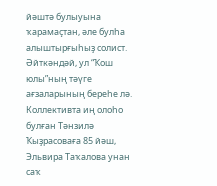йәштә булыуына ҡарамаҫтан, әле булһа алыштырғыһыҙ солист. Әйткәндәй, ул “Ҡош юлы”ның тәүге ағзаларының береһе лә. Коллективта иң олоһо булған Тәнзилә Ҡыҙрасоваға 85 йәш, Эльвира Таҡалова унан саҡ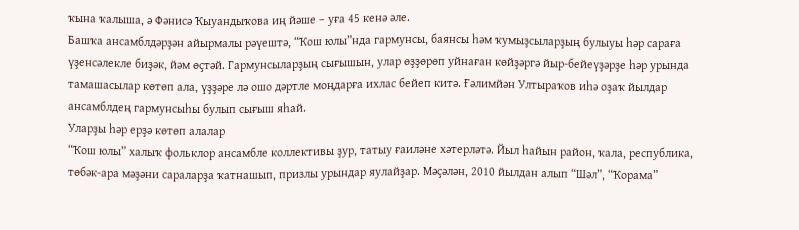ҡына ҡалыша, ә Фәнисә Ҡыуандыҡова иң йәше – уға 45 кенә әле.
Башҡа ансамблдәрҙән айырмалы рәүештә, “Ҡош юлы”нда гармунсы, баянсы һәм ҡумыҙсыларҙың булыуы һәр сараға үҙенсәлекле биҙәк, йәм өҫтәй. Гармунсыларҙың сығышын, улар өҙҙөрөп уйнаған көйҙәргә йыр-бейеүҙәрҙе һәр урында тамашасылар көтөп ала, үҙҙәре лә ошо дәртле моңдарға ихлас бейеп китә. Ғәлимйән Ултыраҡов иһә оҙаҡ йылдар ансамблдең гармунсыһы булып сығыш яһай.
Уларҙы һәр ерҙә көтөп алалар
“Ҡош юлы” халыҡ фольклор ансамбле коллективы ҙур, татыу ғаиләне хәтерләтә. Йыл һайын район, ҡала, республика, төбәк-ара мәҙәни сараларҙа ҡатнашып, призлы урындар яулайҙар. Мәҫәлән, 2010 йылдан алып “Шәл”, “Ҡорама”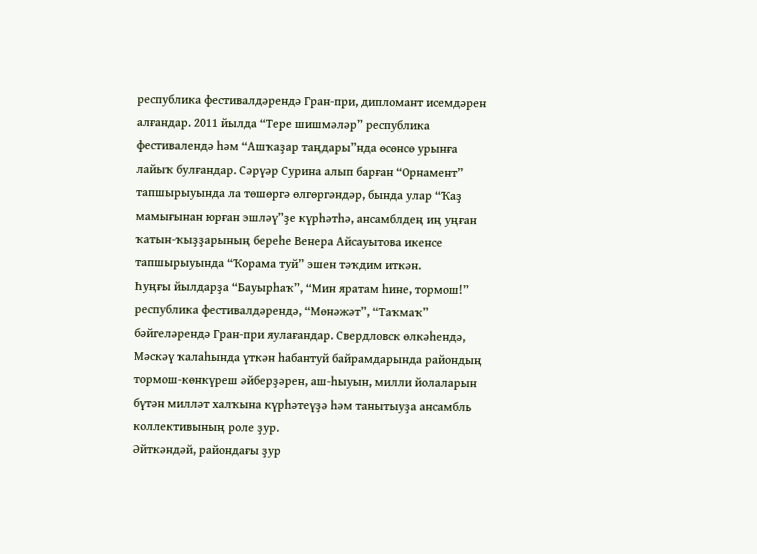республика фестивалдәрендә Гран-при, дипломант исемдәрен алғандар. 2011 йылда “Тере шишмәләр” республика фестивалендә һәм “Ашҡаҙар таңдары”нда өсөнсө урынға лайыҡ булғандар. Сәрүәр Сурина алып барған “Орнамент” тапшырыуында ла төшөргә өлгөргәндәр, бында улар “Ҡаҙ мамығынан юрған эшләү”ҙе күрһәтһә, ансамблдең иң уңған ҡатын-ҡыҙҙарының береһе Венера Айсауытова икенсе тапшырыуында “Ҡорама туй” эшен тәҡдим иткән.
Һуңғы йылдарҙа “Бауырһаҡ”, “Мин яратам һине, тормош!” республика фестивалдәрендә, “Мөнәжәт”, “Таҡмаҡ” бәйгеләрендә Гран-при яулағандар. Свердловск өлкәһендә, Мәскәү ҡалаһында үткән һабантуй байрамдарында райондың тормош-көнкүреш әйберҙәрен, аш-һыуын, милли йолаларын бүтән милләт халҡына күрһәтеүҙә һәм танытыуҙа ансамбль коллективының роле ҙур.
Әйткәндәй, райондағы ҙур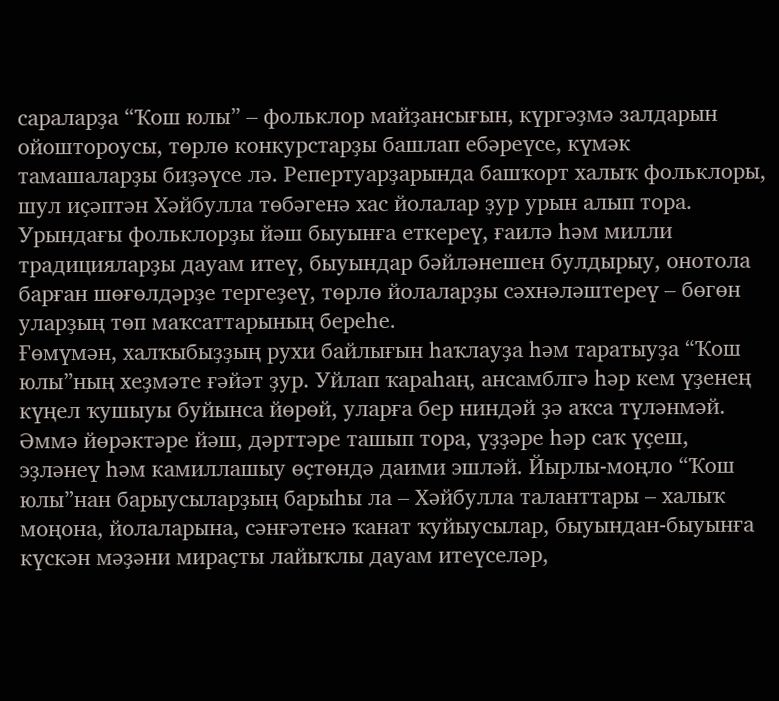сараларҙа “Ҡош юлы” – фольклор майҙансығын, күргәҙмә залдарын ойоштороусы, төрлө конкурстарҙы башлап ебәреүсе, күмәк тамашаларҙы биҙәүсе лә. Репертуарҙарында башҡорт халыҡ фольклоры, шул иҫәптән Хәйбулла төбәгенә хас йолалар ҙур урын алып тора. Урындағы фольклорҙы йәш быуынға еткереү, ғаилә һәм милли традицияларҙы дауам итеү, быуындар бәйләнешен булдырыу, онотола барған шөғөлдәрҙе тергеҙеү, төрлө йолаларҙы сәхнәләштереү – бөгөн уларҙың төп маҡсаттарының береһе.
Ғөмүмән, халҡыбыҙҙың рухи байлығын һаҡлауҙа һәм таратыуҙа “Ҡош юлы”ның хеҙмәте ғәйәт ҙур. Уйлап ҡараһаң, ансамблгә һәр кем үҙенең күңел ҡушыуы буйынса йөрөй, уларға бер ниндәй ҙә аҡса түләнмәй. Әммә йөрәктәре йәш, дәрттәре ташып тора, үҙҙәре һәр саҡ үҫеш, эҙләнеү һәм камиллашыу өҫтөндә даими эшләй. Йырлы-моңло “Ҡош юлы”нан барыусыларҙың барыһы ла – Хәйбулла таланттары – халыҡ моңона, йолаларына, сәнғәтенә ҡанат ҡуйыусылар, быуындан-быуынға күскән мәҙәни мираҫты лайыҡлы дауам итеүселәр,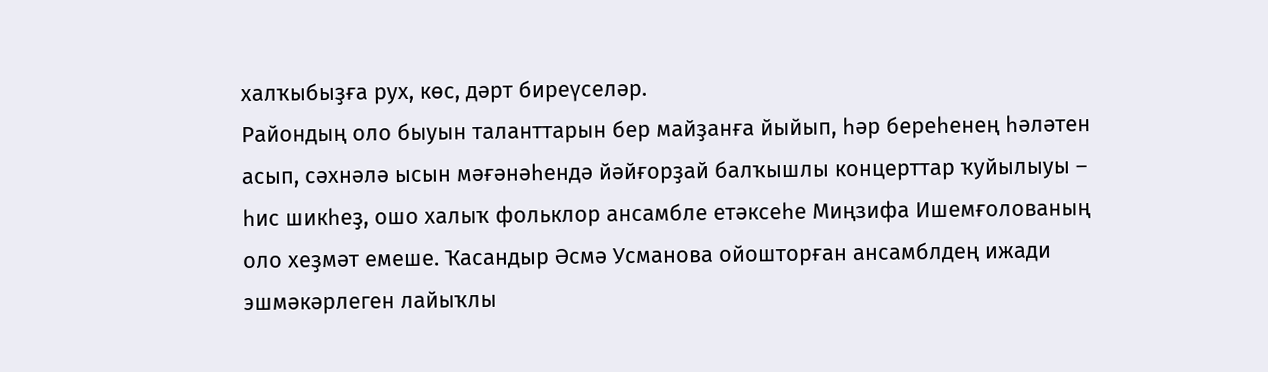халҡыбыҙға рух, көс, дәрт биреүселәр.
Райондың оло быуын таланттарын бер майҙанға йыйып, һәр береһенең һәләтен асып, сәхнәлә ысын мәғәнәһендә йәйғорҙай балҡышлы концерттар ҡуйылыуы – һис шикһеҙ, ошо халыҡ фольклор ансамбле етәксеһе Миңзифа Ишемғолованың оло хеҙмәт емеше. Ҡасандыр Әсмә Усманова ойошторған ансамблдең ижади эшмәкәрлеген лайыҡлы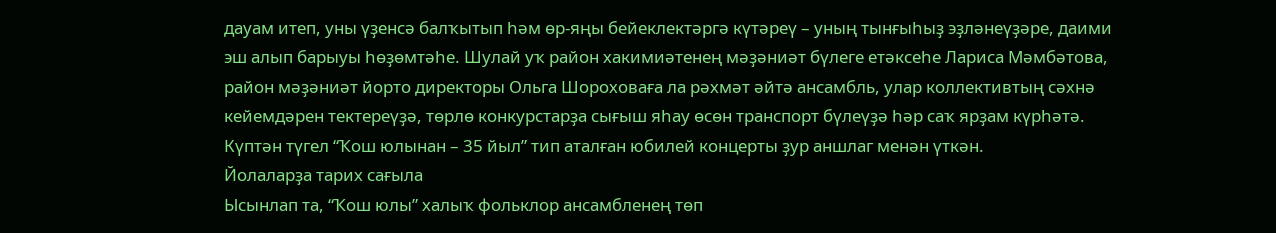дауам итеп, уны үҙенсә балҡытып һәм өр-яңы бейеклектәргә күтәреү – уның тынғыһыҙ эҙләнеүҙәре, даими эш алып барыуы һөҙөмтәһе. Шулай уҡ район хакимиәтенең мәҙәниәт бүлеге етәксеһе Лариса Мәмбәтова, район мәҙәниәт йорто директоры Ольга Шороховаға ла рәхмәт әйтә ансамбль, улар коллективтың сәхнә кейемдәрен тектереүҙә, төрлө конкурстарҙа сығыш яһау өсөн транспорт бүлеүҙә һәр саҡ ярҙам күрһәтә. Күптән түгел “Ҡош юлынан – 35 йыл” тип аталған юбилей концерты ҙур аншлаг менән үткән.
Йолаларҙа тарих сағыла
Ысынлап та, “Ҡош юлы” халыҡ фольклор ансамбленең төп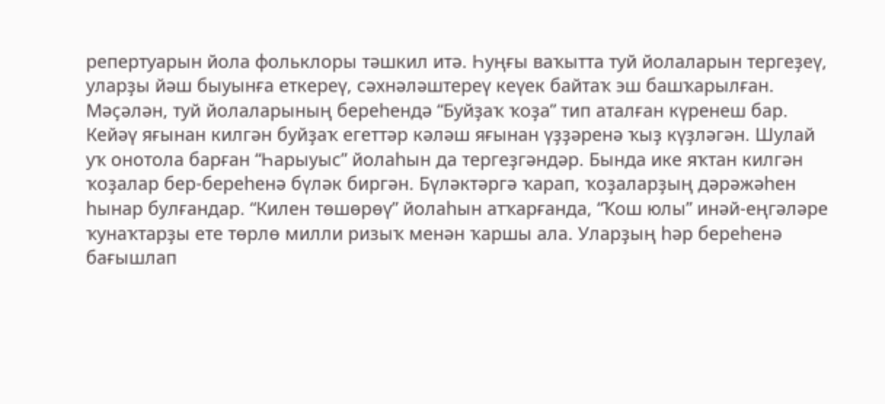репертуарын йола фольклоры тәшкил итә. Һуңғы ваҡытта туй йолаларын тергеҙеү, уларҙы йәш быуынға еткереү, сәхнәләштереү кеүек байтаҡ эш башҡарылған. Мәҫәлән, туй йолаларының береһендә “Буйҙаҡ ҡоҙа” тип аталған күренеш бар. Кейәү яғынан килгән буйҙаҡ егеттәр кәләш яғынан үҙҙәренә ҡыҙ күҙләгән. Шулай уҡ онотола барған “Һарыуыс” йолаһын да тергеҙгәндәр. Бында ике яҡтан килгән ҡоҙалар бер-береһенә бүләк биргән. Бүләктәргә ҡарап, ҡоҙаларҙың дәрәжәһен һынар булғандар. “Килен төшөрөү” йолаһын атҡарғанда, “Ҡош юлы” инәй-еңгәләре ҡунаҡтарҙы ете төрлө милли ризыҡ менән ҡаршы ала. Уларҙың һәр береһенә бағышлап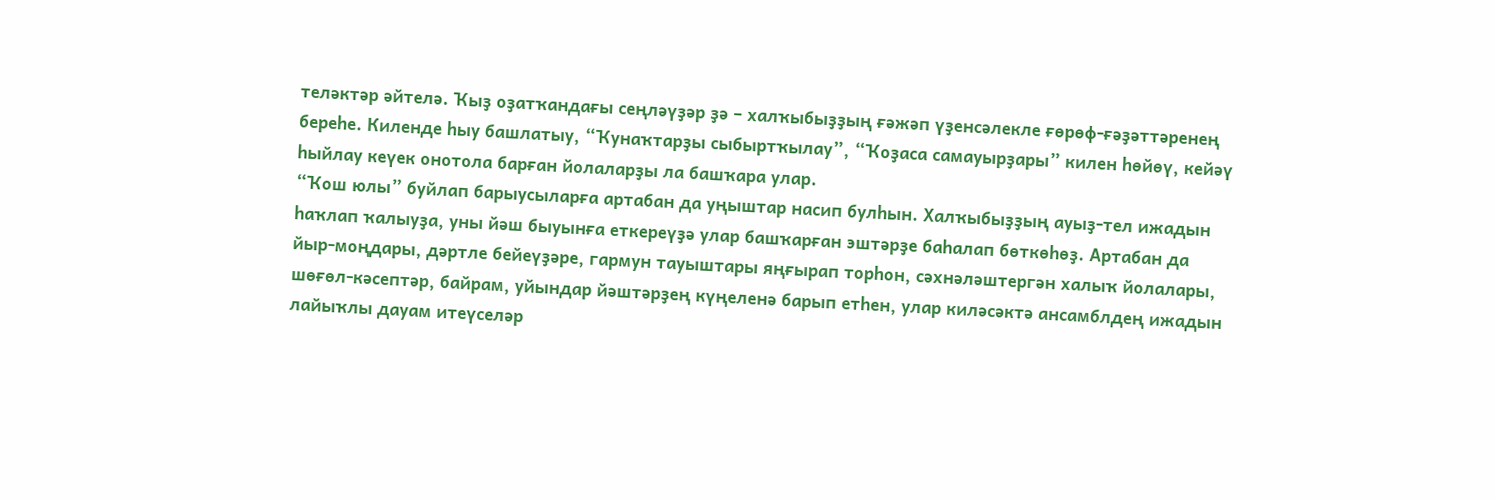теләктәр әйтелә. Ҡыҙ оҙатҡандағы сеңләүҙәр ҙә – халҡыбыҙҙың ғәжәп үҙенсәлекле ғөрөф-ғәҙәттәренең береһе. Киленде һыу башлатыу, “Ҡунаҡтарҙы сыбыртҡылау”, “Ҡоҙаса самауырҙары” килен һөйөү, кейәү һыйлау кеүек онотола барған йолаларҙы ла башҡара улар.
“Ҡош юлы” буйлап барыусыларға артабан да уңыштар насип булһын. Халҡыбыҙҙың ауыҙ-тел ижадын һаҡлап ҡалыуҙа, уны йәш быуынға еткереүҙә улар башҡарған эштәрҙе баһалап бөткөһөҙ. Артабан да йыр-моңдары, дәртле бейеүҙәре, гармун тауыштары яңғырап торһон, сәхнәләштергән халыҡ йолалары, шөғөл-кәсептәр, байрам, уйындар йәштәрҙең күңеленә барып етһен, улар киләсәктә ансамблдең ижадын лайыҡлы дауам итеүселәр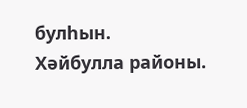булһын.
Хәйбулла районы.